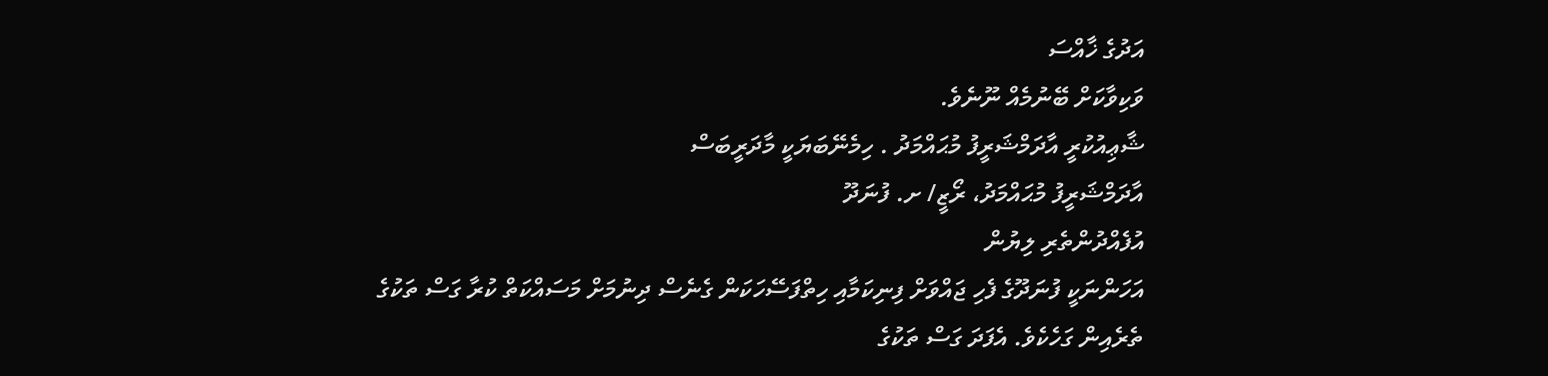އަދުގެ ޚާއްސަ
ވަކިވާކަށް ބޭނުމެއް ނޫނެވެ.
ޝާޢިއުކުރީ އާދަމްޝަރީފު މުޙައްމަދު . ހިމެނޭބަޔަކީ މާދަރީބަސް
އާދަމްޝަރީފު މުޙައްމަދު، ރޯޒީ/ ށ. ފުނަދޫ
އުފެއްދުންތެރި ލިޔުން
އަހަންނަކީ ފުނަދޫގެ ފެހި ޖައްވަށް ފިނިކަމާއި ހިތްފަސޭހަކަން ގެނެސް ދިނުމަށް މަސައްކަތް ކުރާ ގަސް ތަކުގެ ތެރެއިން ގަހެކެވެ. އެފަދަ ގަސް ތަކުގެ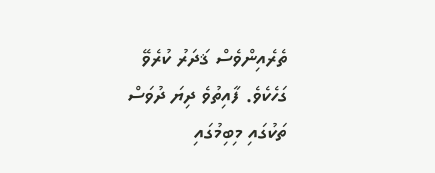ތެރެއިންވެސް ޤަދަރު ކުރެވޭ ގަހެކެވެ. ފާއިތުވެ ދިޔަ ދުވަސް ތަކުގައި މިބިމުގައި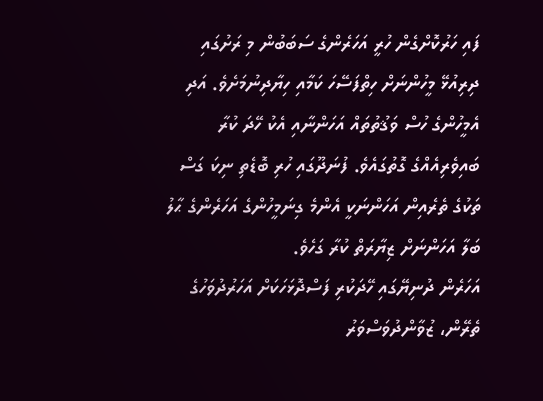ފައި ހަރުކޮށްގެން ހުރީ އަހަރެންގެ ސަބަބުން މި ރަށުގައި ދިރިއުޅޭ މީހުންނަށް ހިތްފަސޭހަ ކަމާއި ހިޔާދިނުމަށެވެ. އަދި އެމީހުންގެ ހުސް ވަޤުތުތައް އަހަންނާއި އެކު ހޭދަ ކުރާ ބައިވެރިއެއްގެ ގޮތުގައެވެ. ފުނަދޫގައި ހުރި ބޮޑެތި ނިކަ ގަސް ތަކުގެ ތެރެއިން އަހަންނަކީ އެންމެ ގިނަމީހުންގެ އަހަރެންގެ ޙާލު ބަލާ އަހަންނަށް ޒިޔާރަތް ކުރާ ގަހެވެ.
އަހަރެން ދުނިޔޭގައި ހޭދަކުރި ފަސްދޮޅަހަކަށް އަހަރުދުވަހުގެ ތެރޭން، ޒުވާންދުވަސްވަރު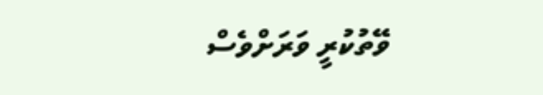ވޭތުކުރީ ވަރަށްވެސް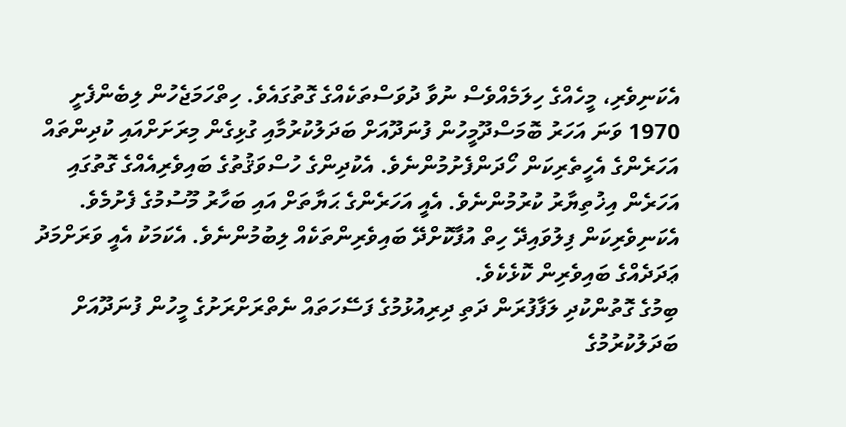އެކަނިވެރި، މީހެއްގެ ހިލަމެއްވެސް ނުވާ ދުވަސްތަކެއްގެ ގޮތުގައެވެ. ހިތްހަމަޖެހުން ލިބެންފެށީ 1970 ވަނަ އަހަރު ބޮމަސްދޫމީހުން ފުނަދޫއަށް ބަދަލުކުރުމާއި ގުޅިގެން މިރަށަށްއައި ކުދިންތައް އަހަރެންގެ އެހީތެރިކަން ހޯދަންފެށުމުންނެވެ. އެކުދިންގެ ހުސްވަޤުތުގެ ބައިވެރިއެއްގެ ގޮތުގައި އަހަރެން އިޚުތިޔާރު ކުރުމުންނެވެ. އެއީ އަހަރެންގެ ޙަޔާތަށް އައި ބަހާރު މޫސުމުގެ ފެށުމެވެ. އެކަނިވެރިކަން ފިލުވައިދޭ ހިތް އުފާކޮށްދޭ ބައިވެރިންތަކެއް ލިބުމުންނެވެ. އެކަމަކު އެއީ ވަރަށްމަދު ޢަދަދެއްގެ ބައިވެރިން ކޮޅެކެވެ.
ބިމުގެ ގޮތުންކުދި ލަފާފުރަން ދަތި ދިރިއުޅުމުގެ ފަސޭހަތައް ނެތްރަށްރަށުގެ މީހުން ފުނަދޫއަށް ބަދަލުކުރުމުގެ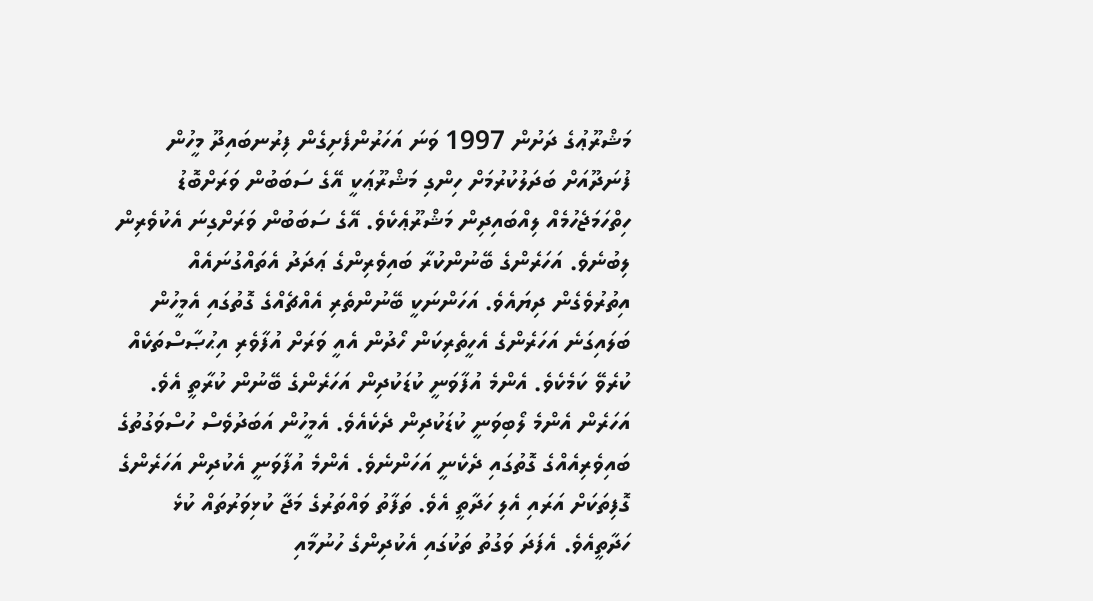މަޝްރޫޢުގެ ދަށުން 1997 ވަނަ އަހަރުންފެށިގެން ފިރުނބައިދޫ މީހުން ފުނަދޫއަށް ބަދަލުކުރުމަށް ހިންގި މަޝްރޫޢަކީ އޭގެ ސަބަބުން ވަރަށްބޮޑު ހިތްހަމަޖެހުމެއް ލިއްބައިދިން މަޝްރޫޢެކެވެ. އޭގެ ސަބަބުން ވަރަށްގިނަ އެކުވެރިން ލިބުނެވެ. އަހަރެންގެ ބޭނުންކުރާ ބައިވެރިންގެ ޢަދަދު އެތައްގުނައެއް އިތުރުވެގެން ދިޔައެވެ. އަހަންނަކީ ބޭނުންތެރި އެއްޗެއްގެ ގޮތުގައި އެމީހުން ބަލައިގަނެ އަހަރެންގެ އެހީތެރިކަން ހޯދުން އެއީ ވަރަށް އުފާވެރި އިޙުޞާސްތަކެއް ކުރެވޭ ކަމެކެވެ. އެންމެ އުފާވަނީ ކުޑަކުދިން އަހަރެންގެ ބޭނުން ކުރާތީ އެވެ.
އަހަރެން އެންމެ ލޯބިވަނީ ކުޑަކުދިން ދެކެއެވެ. އެމީހުން އަބަދުވެސް ހުސްވަގުތުގެ ބައިވެރިއެއްގެ ގޮތުގައި ދެކެނީ އަހަންނެވެ. އެންމެ އުފާވަނީ އެކުދިން އަހަރެންގެ ގޮފިތަކަށް އަރައި އެލި ހަދާތީ އެވެ. ތަފާތު ވައްތަރުގެ މަޖާ ކުޅިވަރުތައް ކުޅެ ހަދާތީއެވެ. އެފަދަ ވަގުތު ތަކުގައި އެކުދިންގެ ހުނުމާއި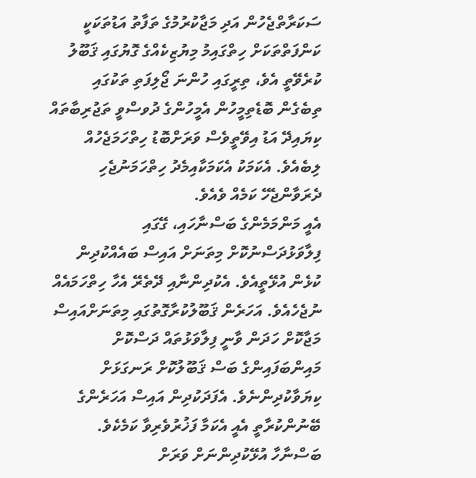ސަކަރާތްޖެހުން އަދި މަޖާކުރުމުގެ ތަފާތު އަޑުތަކަކީ ކަންފަތްތަކަށް ހިތްގައިމު މިޔުޒިކެއްގެ ގޮޔުގައި ޤަބޫލު ކުރެވޭތީ އެވެ، ތިރީގައި ހުންނަ ޖޯލިފަތި ތަކުގައި ތިބެގެން ބޮޑެތިމީހުން އެމީހުންގެ ދުވސްވީ ތަޖުރިބާތައް ކިޔައިދޭ އަޑު އިވޭތީވެސް ވަރަށްބޮޑު ހިތްހަމަޖެހުއް ލިބެއެވެ. އެކަމަކު އެކަމަކާއިމެދު ހިތްހަމަނުޖެހި ދެރަވާންޖެހޭ ކަމެއް ވެއެވެ.
އެއީ މަންމަމެންގެ ބަސްނާހައި، ގޭގައި ފިލާވަޅުދަސްނުކޮށް މިތަނަށް އައިސް ބައެއްކުދިން ކުޅެން އުޅޭތީއެވެ. އެކުދިންނާއި ދޭތެރޭ އެހާ ހިތްހަމައެއް ނުޖެހެއެވެ. އަހަރެން ޤަބޫލުކުރާގޮތުގައި މިތަނަށްއައިސް މަޖާކޮށް ހަދަން ވާނީ ފިލާވަޅުތައް ދަސްކޮށް  މައިންބަފައިންގެ ބަސް ޤަބޫލުކޮށް ރަނގަޅަށް ކިޔަވާކުދިންނެވެ. އެފަދަކުދިން އައިސް އަހަރެންގެ ބޭނުންކުރާތީ އެއީ އެކަމާ ފަޚުރުވެރިވާ ކަމެކެވެ. ބަސްނާހާ އުޅޭކުދިންނަށް ވަރަށް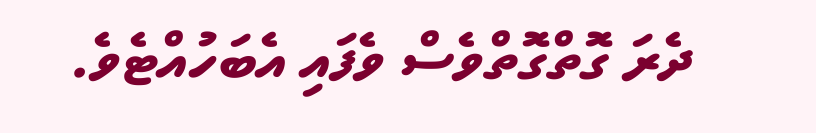ދެރަ ގޮތްގޮތްވެސް ވެފައި އެބަހުއްޓެވެ.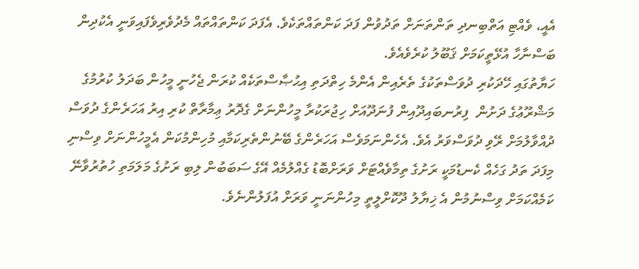އެއީ، ވެއްޓި އަތްބިނދި ތަންތަނަށް ތަދުވުން ފަދަ ކަންތައްތަކެވެ. އެފަދަ ކަންތައްތައް މެދުވެރިވެފައިވަނީ އެކުދިން ބަސްނާހާ އުޅޭތީކަމަށް ޤަބޫލު ކުރެވެއެވެ.
ހަޔާތުގައި ހޭދަކުރި ދުވަސްތަކުގެ ތެރެއިން އެންމެ ހިތްދަތި އިޙުޞާސްތަކެއް ކުރަން ޖެހުނީ މީހުން ބަދަލު ކުރުމުގެ މަޝްރޫޢުގެ ދަށުން  ފިރުނބައިދޫއިން ފުނަދޫއަށް ހިޖުރަކުރާ މީހުންނަށް ގެދޮރު ޢިމާރާތް ކުރި އިރު އަހަރެންގެ ދުވަސް ދުއްވާލުމަށް ރޭވި ދުވަސްވަރު އެވެ. އެހެންނަމަވެސް އަހަރެންގެ ބޭނުންތެރިކަމާއި މުހިންމުކަން އެމީހުންނަށް ވިސްނި މިފަދަ ތަދު ގަހެއް ކެނޑުމަކީ ރަށުގެ ތިމާވެއްޓަށް ވަރަށްބޮޑު ގެއްލުމެއް އޭގެ ސަބަބުން ލިބި ރަށުގެ މަލަމަތި ހުތުރުވާނޭ ކަމެއްކަމަށް ވިސްނުމުން އެ ޚިޔާލު ދޫކޮށްލީތީ މިހުންނަނީ ވަރަށް އުފަލުންނެވެ.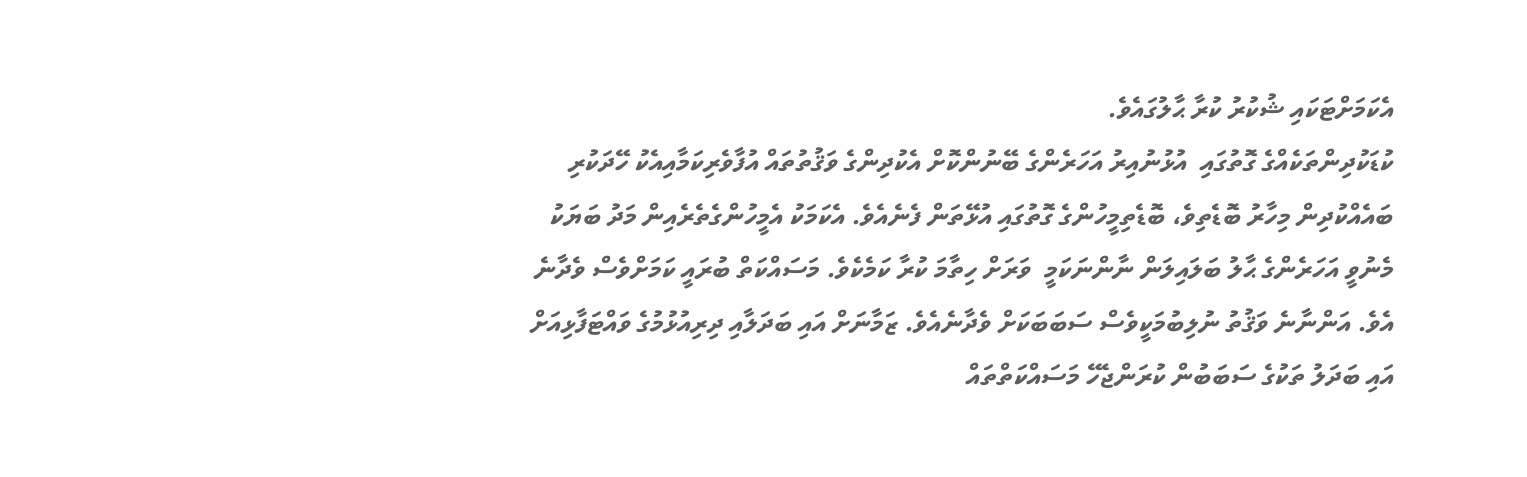އެކަމަށްޓަކައި ޝުކުރު ކުރާ ޙާލުގައެވެ.
ކުޑަކުދިންތަކެއްގެ ގޮތުގައި  އުޅުނުއިރު އަހަރެންގެ ބޭނުންކޮށް އެކުދިންގެ ވަޤުތުތައް އުފާވެރިކަމާއިއެކު ހޭދަކުރި  ބައެއްކުދިން މިހާރު ބޮޑެތިވެ، ބޮޑެތިމީހުންގެ ގޮތުގައި އުޅޭތަން ފެނެއެވެ. އެކަމަކު އެމީހުންގެތެރެއިން މަދު ބަޔަކު މެނުވީ އަހަރެންގެ ޙާލު ބަލައިލަން ނާންނަކަމީ  ވަރަށް ހިތާމަ ކުރާ ކަމެކެވެ. މަސައްކަތް ބުރައީ ކަމަށްވެސް ވެދާނެ އެވެ. އަންނާނެ ވަޤުތު ނުލިބުމަކީވެސް ސަބަބަކަށް ވެދާނެއެވެ. ޒަމާނަށް އައި ބަދަލާއި ދިރިއުޅުމުގެ ވައްޓަފާޅިއަށް އައި ބަދަލު ތަކުގެ ސަބަބުން ކުރަންޖެހޭ މަސައްކަތްތައް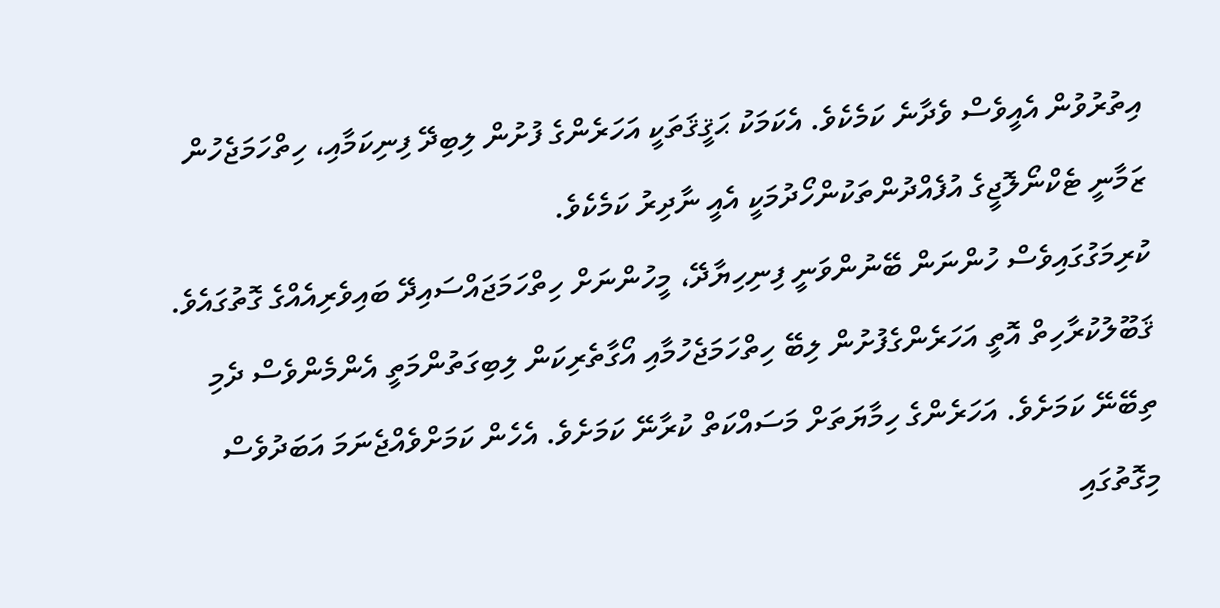އިތުރުވުން އެއީވެސް ވެދާނެ ކަމެކެވެ. އެކަމަކު ޙަޤީޤަތަކީ އަހަރެންގެ ފުށުން ލިބިދޭ ފިނިކަމާއި، ހިތްހަމަޖެހުން ޒަމާނީ ޓެކްނޯލޮޖީގެ އުފެއްދުންތަކުންހޯދުމަކީ އެއީ ނާދިރު ކަމެކެވެ.
ކުރިމަގުގައިވެސް ހުންނަން ބޭނުންވަނީ ފިނިހިޔާދޭ، މީހުންނަށް ހިތްހަމަޖައްސައިދޭ ބައިވެރިއެއްގެ ގޮތުގައެވެ. ޤަބޫލުކުރާހިތް އޮތީ އަހަރެންގެފުށުން ލިބޭ ހިތްހަމަޖެހުމާއި އޯގާތެރިކަން ލިބިގަތުންމަތީ އެންމެންވެސް ދެމި ތިބޭނޭ ކަމަށެވެ. އަހަރެންގެ ހިމާޔަތަށް މަސައްކަތް ކުރާނޭ ކަމަށެވެ. އެހެން ކަމަށްވެއްޖެނަމަ އަބަދުވެސް މިގޮތުގައި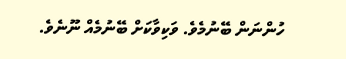ހުންނަން ބޭނުމެވެ. ވަކިވާކަށް ބޭނުމެއް ނޫނެވެ.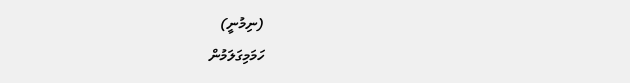(ނިމުނީ)
ހަމަމިގަލަމުން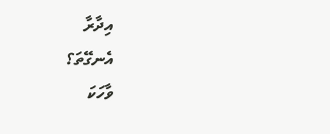އިދާރާ
އެނގޭތަ؟
ވާހަކަ